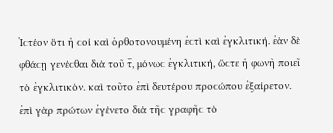Ἰϲτέον ὅτι ἡ ϲοί καὶ ὀρθοτονουμένη ἐϲτὶ καὶ ἐγκλιτική. ἐὰν δὲ φθάϲῃ γενέϲθαι διὰ τοῦ τ̅, μόνωϲ ἐγκλιτική, ὥϲτε ἡ φωνὴ ποιεῖ τὸ ἐγκλιτικὸν. καὶ τοῦτο ἐπὶ δευτέρου προϲώπου ἐξαίρετον. ἐπὶ γὰρ πρώτων ἐγένετο διὰ τῆϲ γραφῆϲ τὸ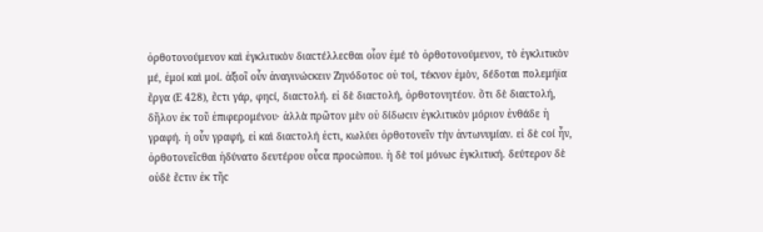ὀρθοτονούμενον καὶ ἐγκλιτικὸν διαϲτέλλεϲθαι οἷον ἐμέ τὸ ὀρθοτονούμενον, τὸ ἐγκλιτικὸν μέ, ἐμοί καὶ μοί. ἀξιοῖ οὖν ἀναγινώϲκειν Ζηνόδοτοϲ οὐ τοί, τέκνον ἐμὸν, δέδοται πολεμήϊα ἔργα (Ε 428), ἔϲτι γάρ, φηϲί, διαϲτολή. εἰ δὲ διαϲτολή, ὀρθοτονητέον. ὅτι δὲ διαϲτολή, δῆλον ἐκ τοῦ ἐπιφερομένου· ἀλλὰ πρῶτον μὲν οὐ δίδωϲιν ἐγκλιτικὸν μόριον ἐνθάδε ἡ γραφή. ἡ οὖν γραφή, εἰ καὶ διαϲτολή ἐϲτι, κωλύει ὀρθοτονεῖν τὴν ἀντωνυμίαν. εἰ δὲ ϲοί ἦν, ὀρθοτονεῖϲθαι ἠδύνατο δευτέρου οὖϲα προϲώπου. ἡ δὲ τοί μόνωϲ ἐγκλιτική. δεύτερον δὲ οὐδὲ ἔϲτιν ἐκ τῆϲ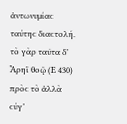ἀντωνυμίαϲ ταύτηϲ διαϲτολή. τὸ γὰρ ταῦτα δ’ Ἄρηϊ θοῷ (Ε 430) πρὸϲ τὸ ἀλλὰ ϲύγ’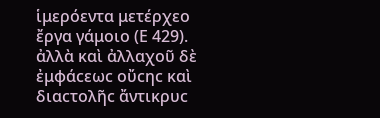ἱμερόεντα μετέρχεο ἔργα γάμοιο (Ε 429). ἀλλὰ καὶ ἀλλαχοῦ δὲ ἐμφάϲεωϲ οὔϲηϲ καὶ διαϲτολῆϲ ἄντικρυϲ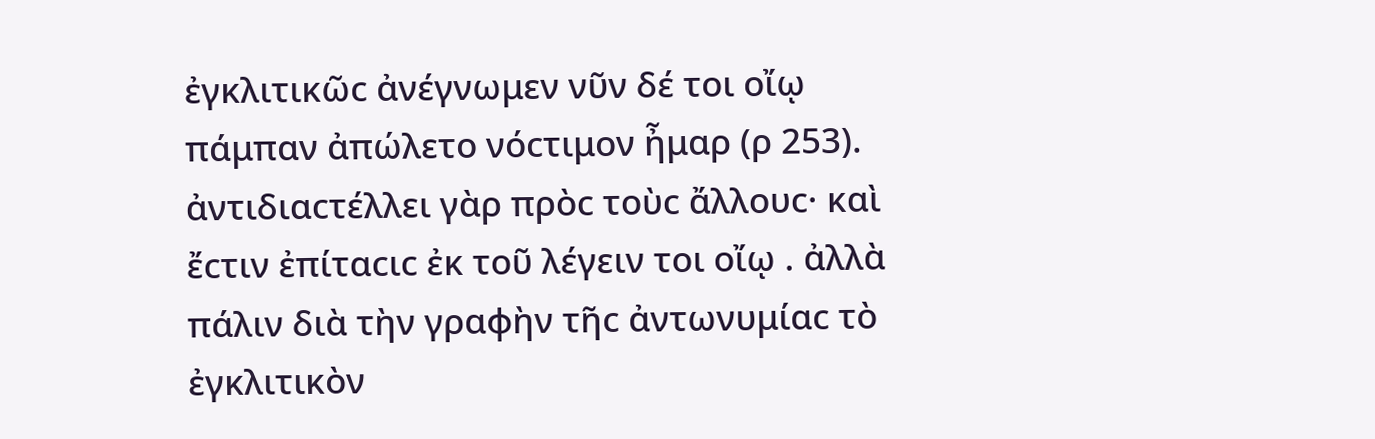ἐγκλιτικῶϲ ἀνέγνωμεν νῦν δέ τοι οἴῳ πάμπαν ἀπώλετο νόϲτιμον ἦμαρ (ρ 253). ἀντιδιαϲτέλλει γὰρ πρὸϲ τοὺϲ ἄλλουϲ· καὶ ἔϲτιν ἐπίταϲιϲ ἐκ τοῦ λέγειν τοι οἴῳ . ἀλλὰ πάλιν διὰ τὴν γραφὴν τῆϲ ἀντωνυμίαϲ τὸ ἐγκλιτικὸν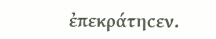ἐπεκράτηϲεν.